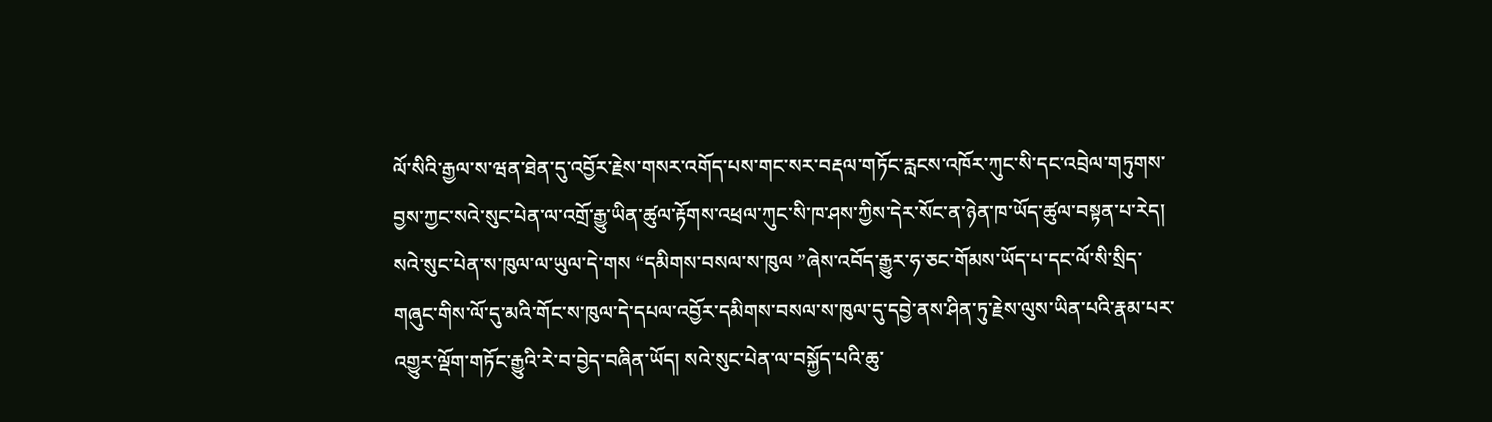ལོ་སིའི་རྒྱལ་ས་ཝན་ཐེན་དུ་འབྱོར་རྗེས་གསར་འགོད་པས་གང་སར་བརྡལ་གཏོང་རླངས་འཁོར་ཀུང་སི་དང་འབྲེལ་གཏུགས་བྱས་ཀྱང་སའེ་སུང་པེན་ལ་འགྲོ་རྒྱུ་ཡིན་ཚུལ་རྟོགས་འཕྲལ་ཀུང་སི་ཁ་ཤས་ཀྱིས་དེར་སོང་ན་ཉེན་ཁ་ཡོད་ཚུལ་བསྟན་པ་རེད།
སའེ་སུང་པེན་ས་ཁུལ་ལ་ཡུལ་དེ་གས “དམིགས་བསལ་ས་ཁུལ ”ཞེས་འབོད་རྒྱུར་ཧ་ཅང་གོམས་ཡོད་པ་དང་ལོ་སི་སྲིད་གཞུང་གིས་ལོ་དུ་མའི་གོང་ས་ཁུལ་དེ་དཔལ་འབྱོར་དམིགས་བསལ་ས་ཁུལ་དུ་དབྱེ་ནས་ཤིན་ཏུ་རྗེས་ལུས་ཡིན་པའི་རྣམ་པར་འགྱུར་ལྡོག་གཏོང་རྒྱུའི་རེ་བ་བྱེད་བཞིན་ཡོད། སའེ་སུང་པེན་ལ་བསྐྱོད་པའི་ཆུ་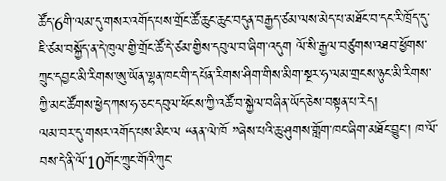ཚོད་6གི་ལམ་དུ་གསར་འགོད་པས་གྲོང་ཚོ་ཆུང་ཆུང་བདུན་བརྒྱད་ཙམ་ལས་མེད་པ་མཐོང་བ་དང་རི་ཁྲོད་དུ་ཇི་ཙམ་བསྐྱོད་ན་དེ་ཁུལ་གྱི་གྲོང་ཚོ་དེ་ཙམ་གྱིས་དབུལ་བ་ཞིག་འདུག ལོ་སི་རྒྱལ་བཙུགས་འཐབ་ཕྱོགས་ཀྲུང་དབྱང་མི་རིགས་ཨུ་ཡོན་ལྷན་ཁང་གི་དཔོན་རིགས་ཤིག་གིས་མིག་སྔར་ཧ་ལམ་གྲངས་ཉུང་མི་རིགས་ཀྱི་མང་ཚོགས་ཕྱེད་ཀས་ཧ་ཅང་དབུལ་ཕོངས་ཀྱི་འཚོ་བ་སྐྱེལ་བཞིན་ཡོད་ཅེས་བསྟན་པ་རེད།
ལམ་བར་དུ་གསར་འགོད་པས་མིང་ལ “ནན་ལེ་ཁོ ”ཞེས་པའི་ཆུ་ཤུགས་གློག་ཁང་ཞིག་མཐོང་བྱུང་། ཁ་ལོ་བས་དེ་ནི་ལོ་10གོང་ཀྲུང་གོའི་ཀུང་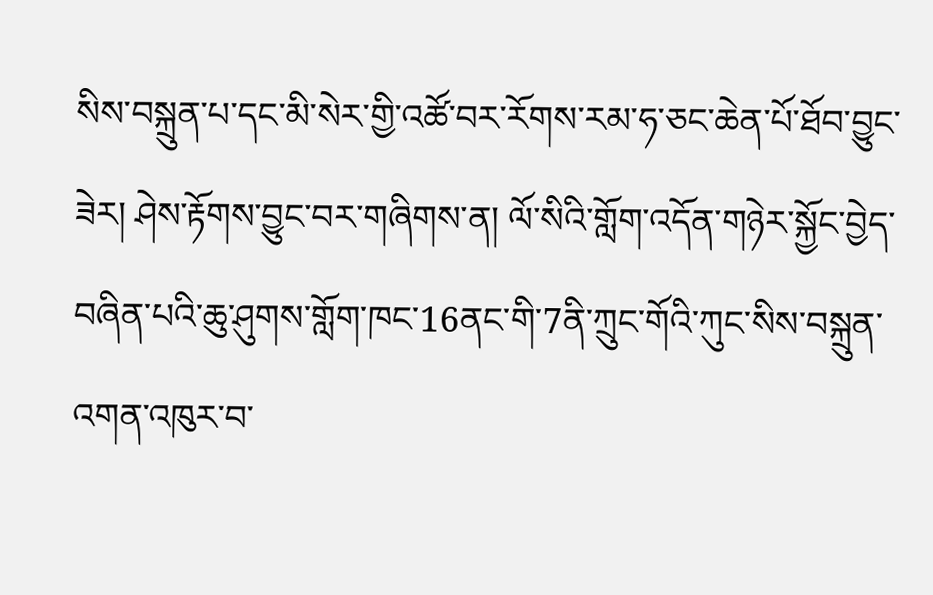སིས་བསྐྲུན་པ་དང་མི་སེར་གྱི་འཚོ་བར་རོགས་རམ་ཧ་ཅང་ཆེན་པོ་ཐོབ་བྱུང་ཟེར། ཤེས་རྟོགས་བྱུང་བར་གཞིགས་ན། ལོ་སིའི་གློག་འདོན་གཉེར་སྐྱོང་བྱེད་བཞིན་པའི་ཆུ་ཤུགས་གློག་ཁང་16ནང་གི་7ནི་ཀྲུང་གོའི་ཀུང་སིས་བསྐྲུན་འགན་འཁུར་བ་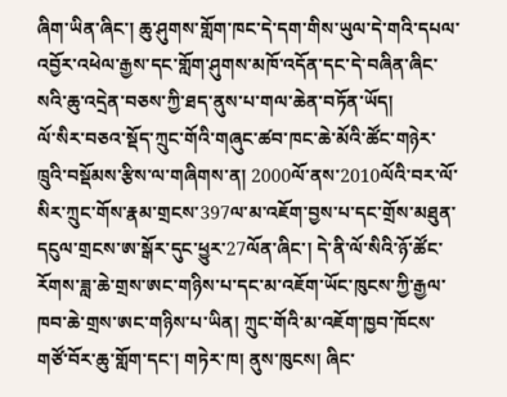ཞིག་ཡིན་ཞིང་། ཆུ་ཤུགས་གློག་ཁང་དེ་དག་གིས་ཡུལ་དེ་གའི་དཔལ་འབྱོར་འཕེལ་རྒྱས་དང་གློག་ཤུགས་མཁོ་འདོན་དང་དེ་བཞིན་ཞིང་སའི་ཆུ་འདྲེན་བཅས་ཀྱི་ཐད་ནུས་པ་གལ་ཆེན་བཏོན་ཡོད།
ལོ་སིར་བཅའ་སྡོད་ཀྲུང་གོའི་གཞུང་ཚབ་ཁང་ཆེ་མོའི་ཚོང་གཉེར་ཁྲུའི་བསྡོམས་རྩིས་ལ་གཞིགས་ན། 2000ལོ་ནས་2010ལོའི་བར་ལོ་སིར་ཀྲུང་གོས་རྣམ་གྲངས་397ལ་མ་འཇོག་བྱས་པ་དང་གྲོས་མཐུན་དངུལ་གྲངས་ཨ་སྒོར་དུང་ཕྱུར་27ལོན་ཞིང་། དེ་ནི་ལོ་སིའི་ཉོ་ཚོང་རོགས་ཟླ་ཆེ་གྲས་ཨང་གཉིས་པ་དང་མ་འཇོག་ཡོང་ཁུངས་ཀྱི་རྒྱལ་ཁབ་ཆེ་གྲས་ཨང་གཉིས་པ་ཡིན། ཀྲུང་གོའི་མ་འཇོག་ཁྱབ་ཁོངས་གཙོ་བོར་ཆུ་གློག་དང་། གཏེར་ཁ། ནུས་ཁུངས། ཞིང་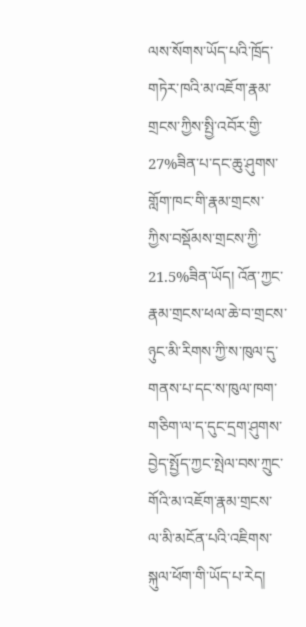ལས་སོགས་ཡོད་པའི་ཁྲོད་གཏེར་ཁའི་མ་འཇོག་རྣམ་གྲངས་ཀྱིས་སྤྱི་འབོར་གྱི་27%ཟིན་པ་དང་ཆུ་ཤུགས་གློག་ཁང་གི་རྣམ་གྲངས་ཀྱིས་བསྡོམས་གྲངས་ཀྱི་21.5%ཟིན་ཡོད། འོན་ཀྱང་རྣམ་གྲངས་ཕལ་ཆེ་བ་གྲངས་ཉུང་མི་རིགས་ཀྱི་ས་ཁུལ་དུ་གནས་པ་དང་ས་ཁུལ་ཁག་གཅིག་ལ་ད་དུང་དྲག་ཤུགས་བྱེད་སྤྱོད་ཀྱང་སྤེལ་བས་ཀྲུང་གོའི་མ་འཇོག་རྣམ་གྲངས་ལ་མི་མངོན་པའི་འཇིགས་སྐུལ་ཕོག་གི་ཡོད་པ་རེད།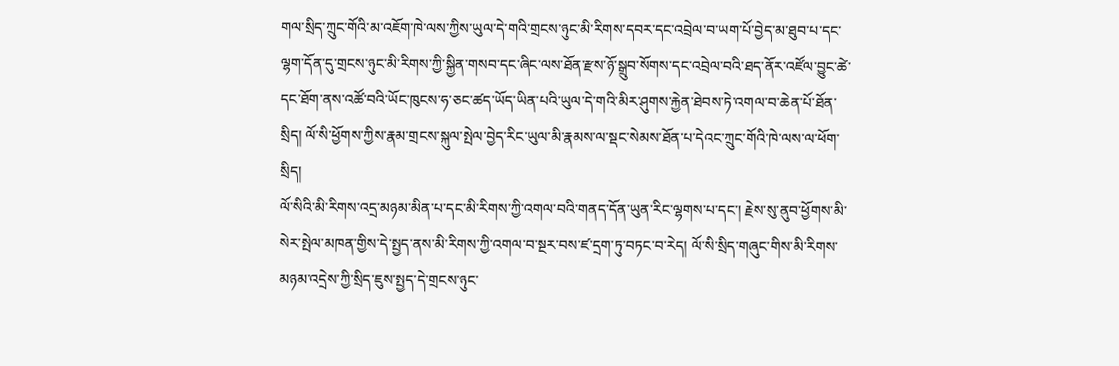གལ་སྲིད་ཀྲུང་གོའི་མ་འཇོག་ཁེ་ལས་ཀྱིས་ཡུལ་དེ་གའི་གྲངས་ཉུང་མི་རིགས་དབར་དང་འབྲེལ་བ་ཡག་པོ་བྱེད་མ་ཐུབ་པ་དང་ལྷག་དོན་དུ་གྲངས་ཉུང་མི་རིགས་ཀྱི་སྐྱིན་གསབ་དང་ཞིང་ལས་ཐོན་རྫས་ཉོ་སྒྲུབ་སོགས་དང་འབྲེལ་བའི་ཐད་ནོར་འཛོལ་བྱུང་ཚེ་དང་ཐོག་ནས་འཚོ་བའི་ཡོང་ཁུངས་ཧ་ཅང་ཚད་ཡོད་ཡིན་པའི་ཡུལ་དེ་གའི་མིར་ཤུགས་རྐྱེན་ཐེབས་ཏེ་འགལ་བ་ཆེན་པོ་ཐོན་སྲིད། ལོ་སི་ཕྱོགས་ཀྱིས་རྣམ་གྲངས་སྐུལ་སྤེལ་བྱེད་རིང་ཡུལ་མི་རྣམས་ལ་སྡང་སེམས་ཐོན་པ་དེའང་ཀྲུང་གོའི་ཁེ་ལས་ལ་ཕོག་སྲིད།
ལོ་སིའི་མི་རིགས་འདྲ་མཉམ་མིན་པ་དང་མི་རིགས་ཀྱི་འགལ་བའི་གནད་དོན་ཡུན་རིང་ལྷགས་པ་དང་། རྗེས་སུ་ནུབ་ཕྱོགས་མི་སེར་སྤེལ་མཁན་གྱིས་དེ་སྤྱད་ནས་མི་རིགས་ཀྱི་འགལ་བ་སྔར་བས་ཛ་དྲག་ཏུ་བཏང་བ་རེད། ལོ་སི་སྲིད་གཞུང་གིས་མི་རིགས་མཉམ་འདྲེས་ཀྱི་སྲིད་ཇུས་སྤྱད་དེ་གྲངས་ཉུང་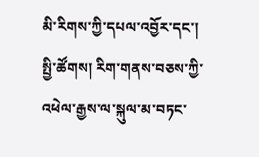མི་རིགས་ཀྱི་དཔལ་འབྱོར་དང་། སྤྱི་ཚོགས། རིག་གནས་བཅས་ཀྱི་འཕེལ་རྒྱས་ལ་སྐུལ་མ་བཏང་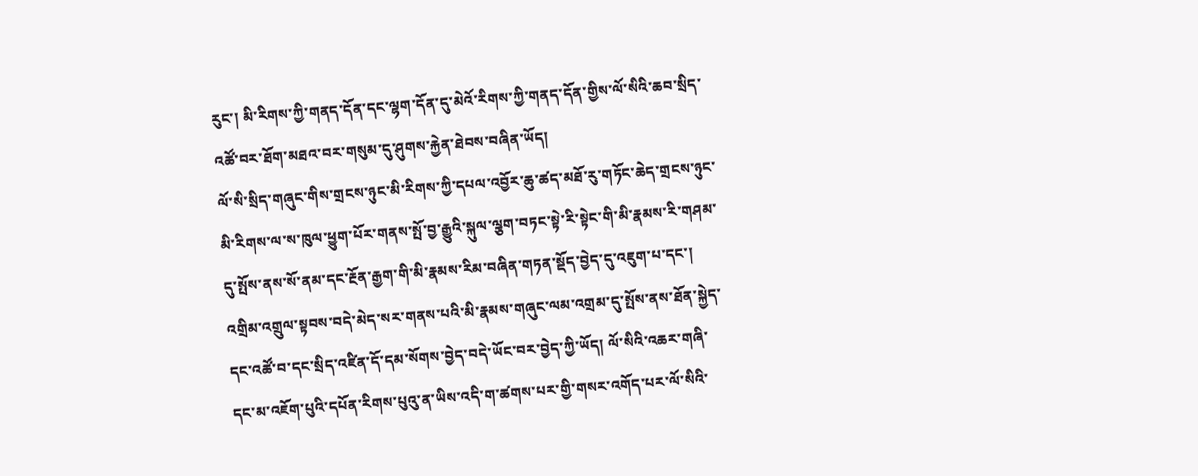རུང་། མི་རིགས་ཀྱི་གནད་དོན་དང་ལྷག་དོན་དུ་མེའོ་རིགས་ཀྱི་གནད་དོན་གྱིས་ལོ་སིའི་ཆབ་སྲིད་འཚོ་བར་ཐོག་མཐའ་བར་གསུམ་དུ་ཤུགས་རྐྱེན་ཐེབས་བཞིན་ཡོད།
ལོ་སི་སྲིད་གཞུང་གིས་གྲངས་ཉུང་མི་རིགས་ཀྱི་དཔལ་འབྱོར་ཆུ་ཚད་མཐོ་རུ་གཏོང་ཆེད་གྲངས་ཉུང་མི་རིགས་ལ་ས་ཁུལ་ཕྱུག་པོར་གནས་སྤོ་བྱ་རྒྱུའི་སྐུལ་ལྕག་བཏང་སྟེ་རི་སྟེང་གི་མི་རྣམས་རི་གཤམ་དུ་སྤོས་ནས་སོ་ནམ་དང་རྔོན་རྒྱག་གི་མི་རྣམས་རིམ་བཞིན་གཏན་སྡོད་བྱེད་དུ་འཇུག་པ་དང་། འགྲིམ་འགྲུལ་སྟབས་བདེ་མེད་སར་གནས་པའི་མི་རྣམས་གཞུང་ལམ་འགྲམ་དུ་སྤོས་ནས་ཐོན་སྐྱེད་དང་འཚོ་བ་དང་སྲིད་འཛིན་དོ་དམ་སོགས་བྱེད་བདེ་ཡོང་བར་བྱེད་ཀྱི་ཡོད། ལོ་སིའི་འཆར་གཞི་དང་མ་འཇོག་པུའི་དཔོན་རིགས་པུའུ་ན་ཡིས་འདི་ག་ཚགས་པར་གྱི་གསར་འགོད་པར་ལོ་སིའི་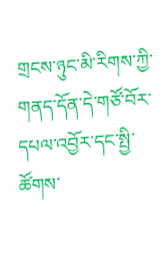གྲངས་ཉུང་མི་རིགས་ཀྱི་གནད་དོན་དེ་གཙོ་བོར་དཔལ་འབྱོར་དང་སྤྱི་ཚོགས་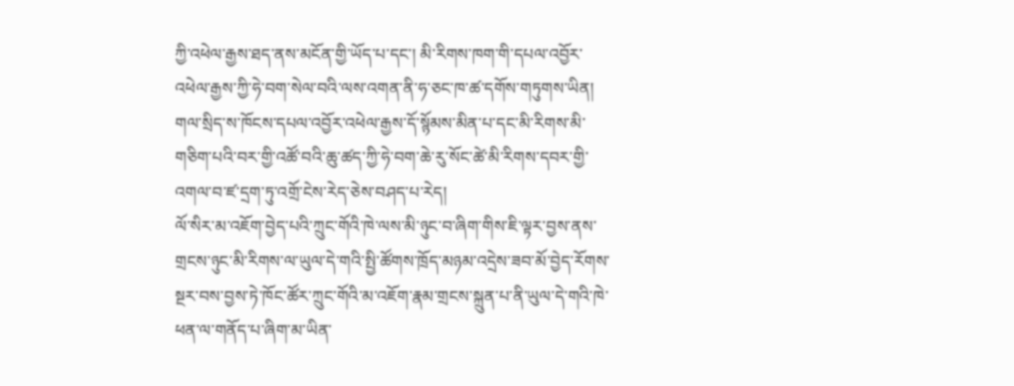ཀྱི་འཕེལ་རྒྱས་ཐད་ནས་མངོན་གྱི་ཡོད་པ་དང་། མི་རིགས་ཁག་གི་དཔལ་འབྱོར་འཕེལ་རྒྱས་ཀྱི་ཧེ་བག་སེལ་བའི་ལས་འགན་ནི་ཧ་ཅང་ཁ་ཚ་དགོས་གཏུགས་ཡིན། གལ་སྲིད་ས་ཁོངས་དཔལ་འབྱོར་འཕེལ་རྒྱས་དོ་སྙོམས་མིན་པ་དང་མི་རིགས་མི་གཅིག་པའི་བར་གྱི་འཚོ་བའི་ཆུ་ཚད་ཀྱི་ཧེ་བག་ཆེ་རུ་སོང་ཚེ་མི་རིགས་དབར་གྱི་འགལ་བ་ཛ་དྲག་ཏུ་འགྲོ་ངེས་རེད་ཅེས་བཤད་པ་རེད།
ལོ་སིར་མ་འཇོག་བྱེད་པའི་ཀྲུང་གོའི་ཁེ་ལས་མི་ཉུང་བ་ཞིག་གིས་ཇི་ལྟར་བྱས་ནས་གྲངས་ཉུང་མི་རིགས་ལ་ཡུལ་དེ་གའི་སྤྱི་ཚོགས་ཁྲོད་མཉམ་འདྲེས་ཟབ་མོ་བྱེད་རོགས་སྔར་བས་བྱས་ཏེ་ཁོང་ཚོར་ཀྲུང་གོའི་མ་འཇོག་རྣམ་གྲངས་སྐྲུན་པ་ནི་ཡུལ་དེ་གའི་ཁེ་ཕན་ལ་གནོད་པ་ཞིག་མ་ཡིན་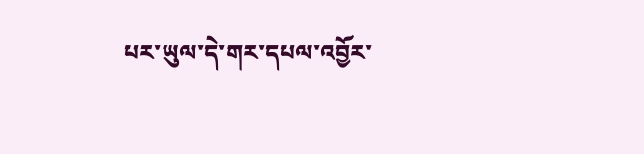པར་ཡུལ་དེ་གར་དཔལ་འབྱོར་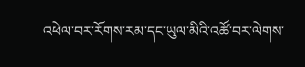འཕེལ་བར་རོགས་རམ་དང་ཡུལ་མིའི་འཚོ་བར་ལེགས་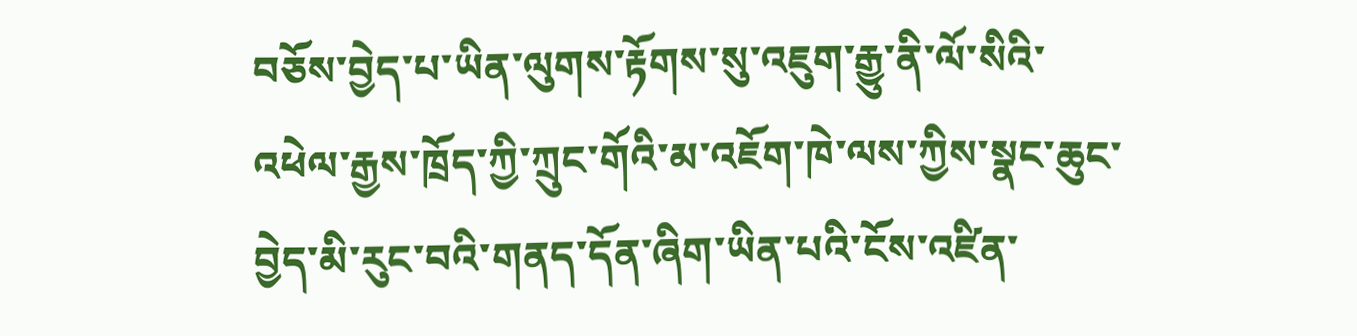བཅོས་བྱེད་པ་ཡིན་ལུགས་རྟོགས་སུ་འཇུག་རྒྱུ་ནི་ལོ་སིའི་འཕེལ་རྒྱས་ཁྲོད་ཀྱི་ཀྲུང་གོའི་མ་འཇོག་ཁེ་ལས་ཀྱིས་སྣང་ཆུང་བྱེད་མི་རུང་བའི་གནད་དོན་ཞིག་ཡིན་པའི་ངོས་འཛིན་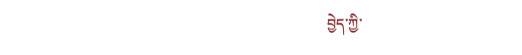བྱེད་ཀྱི་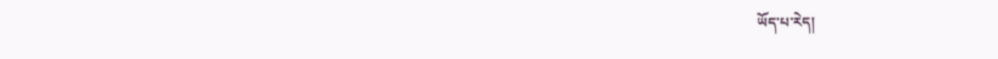ཡོད་པ་རེད།